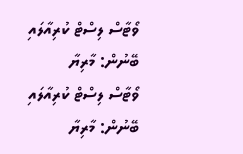ވޯޓާސް ލިސްޓް ކުރިއާލައި ބޭނުން: މާރިޔާ
ވޯޓާސް ލިސްޓް ކުރިއާލައި ބޭނުން: މާރިޔާ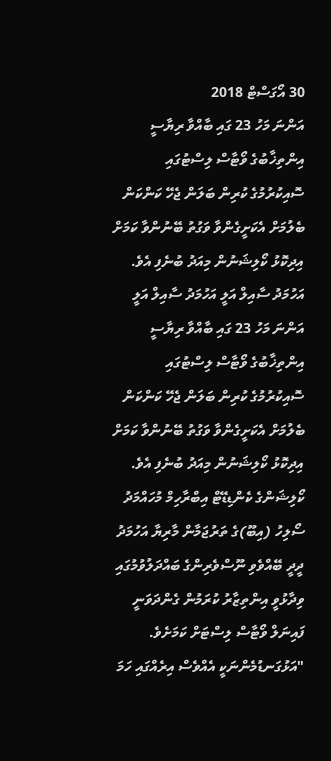30 އޯގަސްޓް 2018
އަންނަ މަހު 23 ގައި ބާއްވާ ރިޔާސީ އިންތިޚާބުގެ ވޯޓާސް ލިސްޓުގައި ސޮއިކުރުމުގެ ކުރިން ބަލަން ޖެހޭ ކަންކަން ބެލުމަށް އެކަށީގެންވާ ވަގުތު ބޭނުންވާ ކަމަށް އިދިކޮޅު ކޯލިޝަނުން މިއަދު ބުނެފި އެވެ.
އަހުމަދު ސާއިލް އަލީ އަހުމަދު ސާއިލް އަލީ
އަންނަ މަހު 23 ގައި ބާއްވާ ރިޔާސީ އިންތިޚާބުގެ ވޯޓާސް ލިސްޓުގައި ސޮއިކުރުމުގެ ކުރިން ބަލަން ޖެހޭ ކަންކަން ބެލުމަށް އެކަށީގެންވާ ވަގުތު ބޭނުންވާ ކަމަށް އިދިކޮޅު ކޯލިޝަނުން މިއަދު ބުނެފި އެވެ.
ކޯލިޝަންގެ ކެންޑިޑޭޓް އިބްރާހިމް މުހައްމަދު ސޯލިހު (އިބޫ)ގެ ތަރުޖަމާން މާރިޔާ އަހުމަދު ދީދީ ބޭއްވެވި ނޫސްވެރިންގެ ބައްދަލުވުމުގައި ވިދާޅުވީ އިންތިޒާރު ކުރަމުން ގެންދަވަނީ ފައިނަލް ވޯޓާސް ލިސްޓަށް ކަމަށެވެ.
"އަޅުގަނޑުމެންނަކީ އެއްވެސް އިރެއްގައި ހަމަ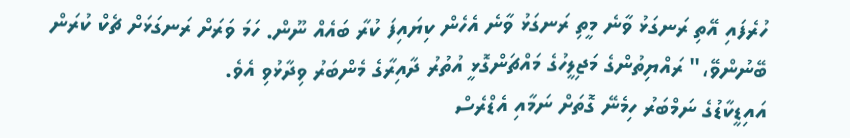ހުރެފައި އޭތި ރަނގަޅު ވާނެ މީތި ރަނގަޅު ވާނެ އެހެން ކިޔައިފަ ކުރާ ބައެއް ނޫން. ހަމަ ވަރަށް ރަނގަޅަށް ޗެކް ކުރަން ބޭނުންވޭ،" ރައްޔިތުންގެ މަޖިލީހުގެ މައްޗަންގޮޅީ އުތުރު ދާއިރާގެ މެންބަރު ވިދާޅުވި އެވެ.
އައިޑީކާޑުގެ ނަމްބަރު ހިމެނޭ ގޮތަށް ނަމާއި އެޑްރެސް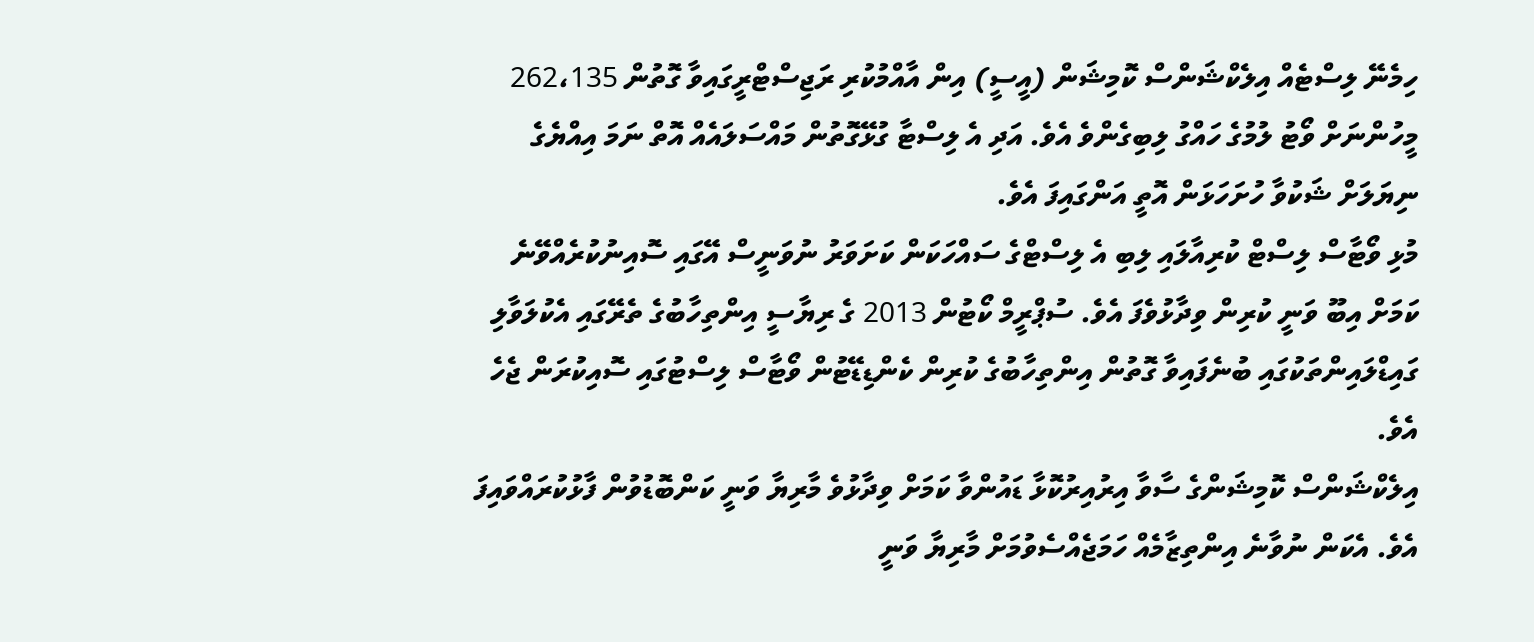ހިމެނޭ ލިސްޓެއް އިލެކްޝަންސް ކޮމިޝަން (އީސީ) އިން އާއްމުކުރި ރަޖިސްޓްރީގައިވާ ގޮތުން 262،135 މީހުންނަށް ވޯޓު ލުމުގެ ހައްގު ލިބިގެންވެ އެވެ. އަދި އެ ލިސްޓާ ގުޅޭގޮތުން މައްސަލައެއް އޮތް ނަމަ އިއްޔެގެ ނިޔަލަށް ޝަކުވާ ހުށަހަޅަން އޮތީ އަންގައިފަ އެވެ.
މުޅި ވޯޓާސް ލިސްޓް ކުރިއާލައި ލިބި އެ ލިސްޓްގެ ސައްހަކަން ކަށަވަރު ނުވަނީސް އޭގައި ސޮއިނުކުރެއްވޭނެ ކަމަށް އިބޫ ވަނީ ކުރިން ވިދާޅުވެފަ އެވެ. ސުޕްރީމް ކޯޓުން 2013 ގެ ރިޔާސީ އިންތިހާބުގެ ތެރޭގައި އެކުލަވާލި ގައިޑްލައިންތަކުގައި ބުނެފައިވާ ގޮތުން އިންތިހާބުގެ ކުރިން ކެންޑިޑޭޓުން ވޯޓާސް ލިސްޓުގައި ސޮއިކުރަން ޖެހެ އެވެ.
އިލެކްޝަންސް ކޮމިޝަންގެ ސާވާ އިރުއިރުކޮޅާ ޑައުންވާ ކަމަށް ވިދާޅުވެ މާރިޔާ ވަނީ ކަންބޮޑުވުން ފާޅުކުރައްވައިފަ އެވެ. އެކަން ނުވާނެ އިންތިޒާމެއް ހަމަޖެއްސެވުމަށް މާރިޔާ ވަނީ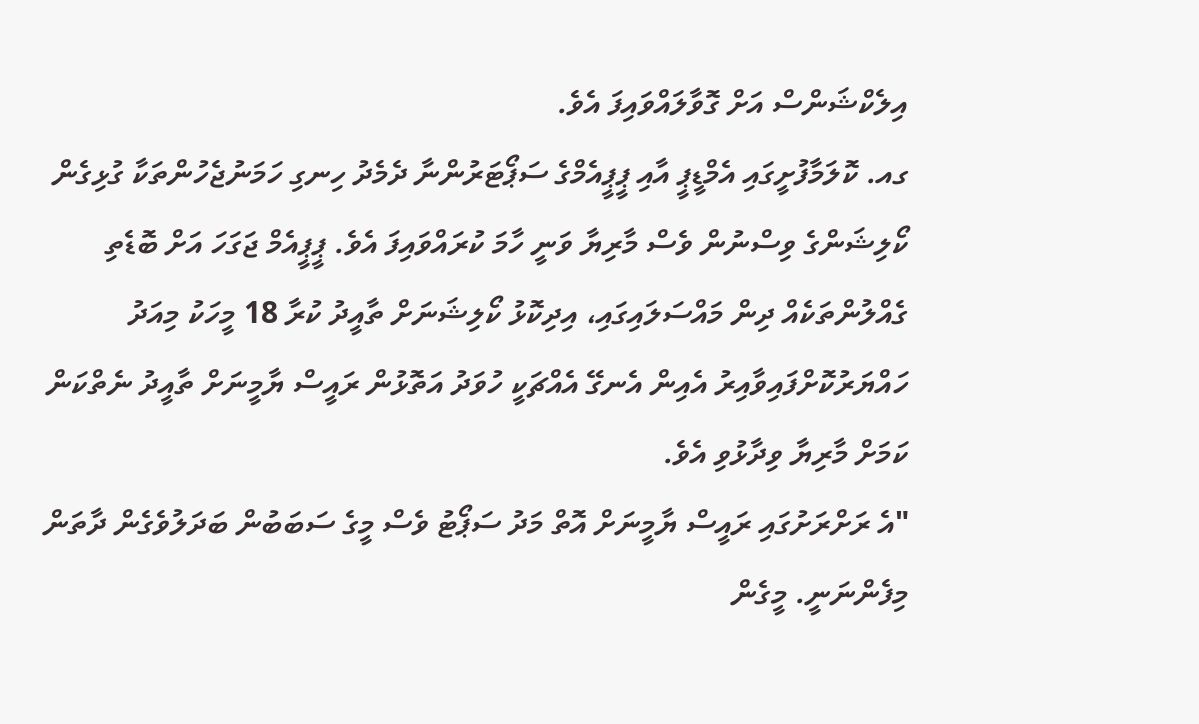އިލެކްޝަންސް އަށް ގޮވާލައްވައިފަ އެވެ.
ގއ. ކޮލަމާފުށީގައި އެމްޑީޕީ އާއި ޕީޕީއެމްގެ ސަޕޯޓަރުންނާ ދެމެދު ހިނގި ހަމަނުޖެހުންތަކާ ގުޅިގެން ކޯލިޝަންގެ ވިސްނުން ވެސް މާރިޔާ ވަނީ ހާމަ ކުރައްވައިފަ އެވެ. ޕީޕީއެމް ޖަގަހަ އަށް ބޮޑެތި ގެއްލުންތަކެއް ދިން މައްސަލައިގައި، އިދިކޮޅު ކޯލިޝަނަށް ތާއީދު ކުރާ 18 މީހަކު މިއަދު ހައްޔަރުކޮށްފައިވާއިރު އެއިން އެނގޭ އެއްޗަކީ ހުވަދު އަތޮޅުން ރައީސް ޔާމީނަށް ތާއީދު ނެތްކަން ކަމަށް މާރިޔާ ވިދާޅުވި އެވެ.
"އެ ރަށްރަށުގައި ރައީސް ޔާމީނަށް އޮތް މަދު ސަޕޯޓު ވެސް މީގެ ސަބަބުން ބަދަލުވެގެން ދާތަން މިފެންނަނީ. މީގެން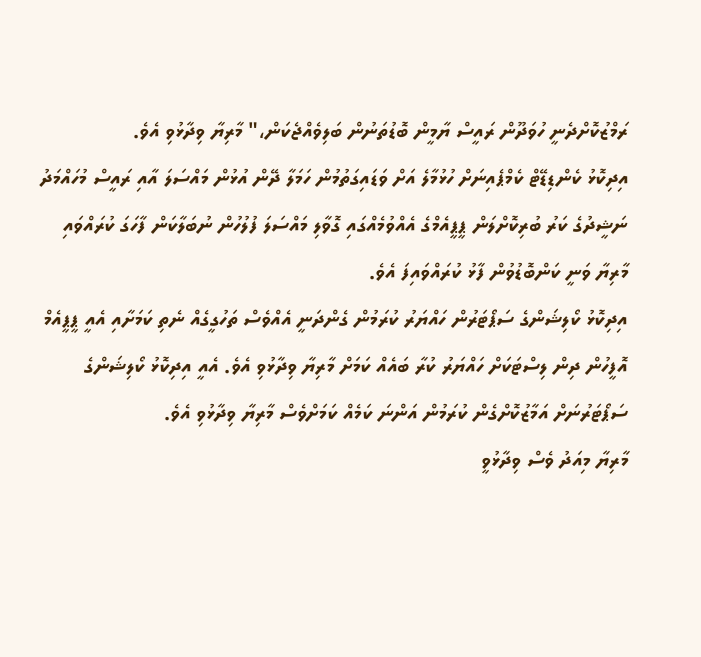ރަމްޒުކޮށްދެނީ ހުވަދޫން ރައީސް ޔާމީން ބޮޑުތަނުން ބަލިވެއްޖެކަން،" މާރިޔާ ވިދާޅުވި އެވެ.
އިދިކޮޅު ކެންޑިޑޭޓް ކެމްޕެއިނަށް ހުޅުމާލެ އަށް ވަޑައިގަތުމުން ހަމަލާ ދޭން އުޅުން މައްސަލަ އާއި ރައީސް މުހައްމަދު ނަޝީދުގެ ކަރު ބުރިކޮށްލަން ޕީޕީއެމްގެ އެއްވުމެއްގައި ގޮވާލި މައްސަލަ ފުލުހުން ނުބަލާކަން ފާހަގަ ކުރައްވައި މާރިޔާ ވަނީ ކަންބޮޑުވުން ފާޅު ކުރައްވައިފަ އެވެ.
އިދިކޮޅު ކޯލިޝަންގެ ސަޕޯޓަރުން ހައްޔަރު ކުރަމުން ގެންދަނީ އެއްވެސް ތަހުގީގެއް ނެތި ކަމަށާއި އެއީ ޕީޕީއެމް އޮފީހުން ދިން ލިސްޓަކަށް ހައްޔަރު ކުރާ ބައެއް ކަމަށް މާރިޔާ ވިދާޅުވި އެވެ. އެއީ އިދިކޮޅު ކޯލިޝަންގެ ސަޕޯޓަރުނަށް އަމާޒުކޮށްގެން ކުރަމުން އަންނަ ކަމެއް ކަމަށްވެސް މާރިޔާ ވިދާޅުވި އެވެ.
މާރިޔާ މިއަދު ވެސް ވިދާޅުވީ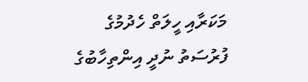މަކަރާއި ހީލަތް ހެދުމުގެ ފުރުސަތު ނުދީ އިންތިހާބުގެ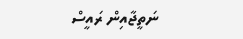ނަތީޖާއިން ރައީސް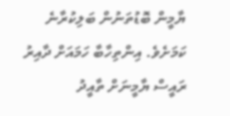ޔާމީން ބޮޑުތަނުން ބަލިކުރާނެ ކަމަށެވެ. އިންތިހާބާ ހަމައަށް ދާއިރު ރައީސް ޔާމީނަށް ތާއީދު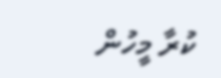ކުރާ މީހުން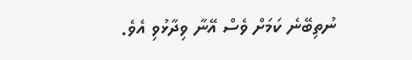ނުތިބޭނެ ކަމަށް ވެސް އޭނާ ވިދާޅުވި އެވެ.